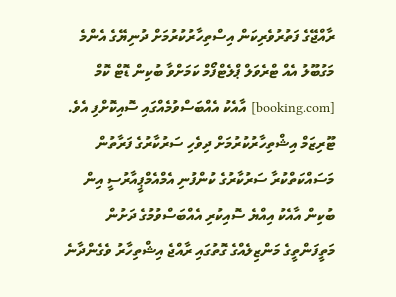ރާއްޖޭގެ ފަތުރުވެރިކަން އިސްތިހާރުކުރުމަށް ދުނިޔޭގެ އެންމެ މަގުބޫލު އެއް ޓްރެވަލް ޕްލެޓްފޯމް ކަމަށްވާ ބުކިން ޑޮޓް ކޮމް [booking.com] އާއެކު އެއްބަސްވުމެއްގައި ސޮއިކޮށްފި އެވެ.
ޓޫރިޒަމް އިޝްތިހާރުކުރުމަށް ދިވެހި ސަރުކާރުގެ ފަރާތުން މަސައްކަތްކުރާ ސަރުކާރުގެ ކުންފުނި އެމްއެމްޕީއާރުސީ އިން ބުކިން އާއެކު އިއްޔެ ސޮއިކުރި އެއްބަސްވުމުގެ ދަށުން މަތީފަންތީގެ މަންޒިލެއްގެ ގޮތުގައި ރާއްޖެ އިޝްތިހާރު ވެގެންދާނެ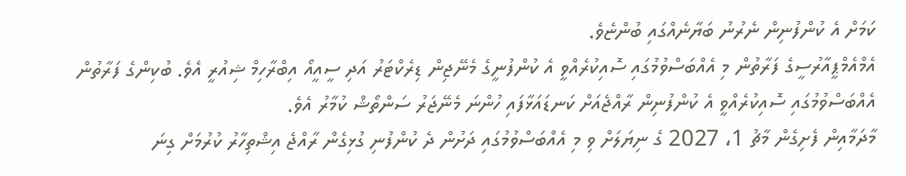ކަމަށް އެ ކުންފުނިން ނެރުނު ބަޔާނެއްގައި ބުންޏެވެ.
އެމްއެމްޕީއާރުސީގެ ފަރާތުން މި އެއްބަސްވުމުގައި ސޮއިކުރެއްވީ އެ ކުންފުނީގެ މެނޭޖިން ޑިރެކްޓަރު އަދި ސީއީއޯ އިބްރާހިމް ޝިއުރީ އެވެ. ބުކިންގެ ފަރާތުން އެއްބަސްވުމުގައި ސޮއިކުރެއްވީ އެ ކުންފުނިން ރާއްޖެއަށް ކަނޑައަޅާފައި ހުންނަ މެނޭޖަރު ސަންތޯޝް ކުމާރު އެވެ.
މާދަމާއިން ފެށިގެން މާޗު 1، 2027 ގެ ނިޔަލަށް ވި މި އެއްބަސްވުމުގައި ދަށުން ދެ ކުންފުނި ގުޅިގެން ރާއްޖެ އިޝްތިހާރު ކުރުމަށް ގިނަ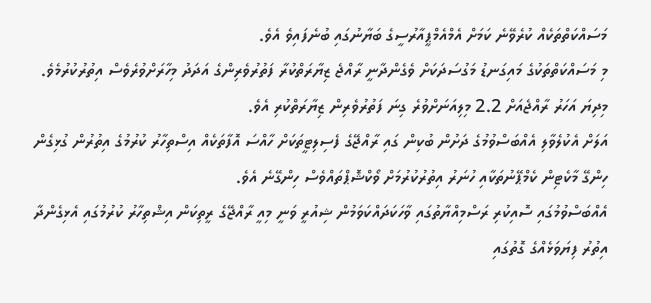މަސައްކަތްތަކެއް ކުރެވޭނެ ކަމަށް އެމްއެމްޕީއާރުސީގެ ބަޔާނުގައި ބުނެފައިވެ އެވެ.
މި މަސައްކަތްތަކުގެ މައިގަނޑު މަގުސަދަކަށް ވެގެންދާނީ ރާއްޖެ ޒިޔާރަތްކުރާ ފަތުރުވެރިންގެ އަދަދު މިހާރަށްވުރެވެސް އިތުރުކުރުމެވެ. މިދިޔަ އަހަރު ރާއްޖެއަށް 2.2 މިލިއަނަށްވުރެ ގިނަ ފަތުރުވެރިން ޒިޔާރަތްކުރި އެވެ.
އަލަށް އެކުލެވާލި އެއްބަސްވުމުގެ ދަށުން ބުކިން ގައި ރާއްޖޭގެ ފެސިލިޓީތަކަށް ހާއްސަ އޮފާތަކެއް އިސްތިހާރު ކުރުމުގެ އިތުރުން ގުޅިގެން ހިންގޭ މާކެޓިން ކެމްޕޭނުތަކާއި ހުނަރު އިތުރުކުރުމަށް ވޯކްޝޮޕްތައްވެސް ހިންގޭނެ އެވެ.
އެއްބަސްވުމުގައި ސޮއިކުރި ރަސްމިއްޔާތުގައި ވާހަކަދައްކަވަމުން ޝިއުރީ ވަނީ މިއީ ރާއްޖޭގެ ރީތިކަން އިޝްތިހާރު ކުރުމުގައި އެޅިގެންދާ އިތުރު ފިޔަވަޅެއްގެ ގޮތުގައި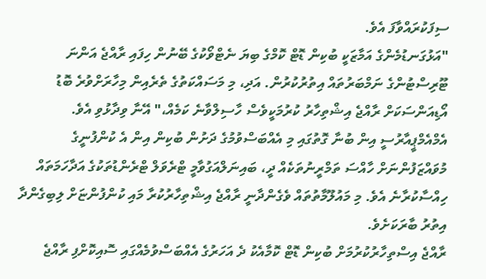ސިފަކުރައްވާފަ އެވެ.
"އަޅުގަނޑުމެންގެ އަމާޒަކީ ބުކިން ޑޮޓް ކޮމްގެ ބިޔަ ނެޓްވޯކުގެ ބޭނުން ހިފައި ރާއްޖެ އަންނަ ޓޫރިސްޓުންގެ ނަމްބަރުތައް އިތުރުކުރުން. އަދި، މި މަސައްކަތުގެ ތެރެއިން މިހާރަށްވުރެ ބޮޑު އޯޑިއަންސަކަށް ރާއްޖެ އިޝްތިހާރު ކުރުމަކީވެސް ހާސިލްވާނެ ކަމެއް،" އޭނާ ވިދާޅުވި އެވެ.
އެމްއެމްޕީއާރުސީ އިން ބުނާ ގޮތުގައި މި އެއްބަސްވުމުގެ ދަށުން ބުކިން އިން އެ ކުންފުނީގެ މުވައްޒަފުންނަށް ހާއްސަ ތަމްރީނުތަކެއް ދީ، ބައިނަލްއަގުވާމީ ޓްރެވަލް ޓްރެންޑުތަކުގެ އަދާހަމަތައް ހިއްސާކުރާނެ އެވެ. މި މައުލޫމާތުތައް ވެގެންދާނީ ރާއްޖެ އިޝްތިހާރުކުރާ މައި ކުންފުންޏަށް ލިބިގެންދާ އިތުރު ބާރަކަށެވެ.
ރާއްޖެ އިސްތިހާރުކުރުމަށް ބުކިން ޑޮޓް ކޮމާއެކު ދެ އަހަރުގެ އެއްބަސްވުމެއްގައި ސޮއިކޮށްފި ރާއްޖެ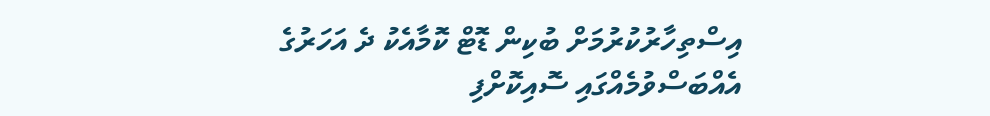އިސްތިހާރުކުރުމަށް ބުކިން ޑޮޓް ކޮމާއެކު ދެ އަހަރުގެ އެއްބަސްވުމެއްގައި ސޮއިކޮށްފި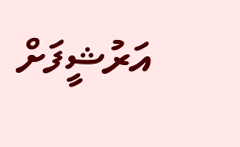އަރުޝީފަށް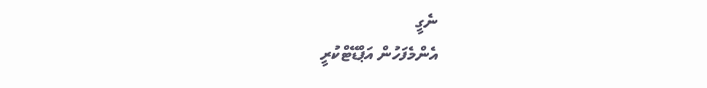ނެގީ
އެންމެފަހުން އަޕްޑޭޓްކުރީ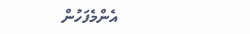އެންމެފަހުން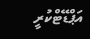އަޕްޑޭޓްކުރީ